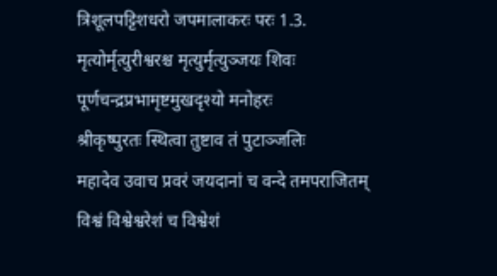त्रिशूलपट्टिशधरो जपमालाकरः परः 1.3.
मृत्योर्मृत्युरीश्वरश्च मृत्युर्मृत्युञ्जयः शिवः
पूर्णचन्द्रप्रभामृष्टमुखदृश्यो मनोहरः
श्रीकृष्पुरतः स्थित्वा तुष्टाव तं पुटाञ्जलिः
महादेव उवाच प्रवरं जयदानां च वन्दे तमपराजितम्
विश्वं विश्वेश्वरेशं च विश्वेशं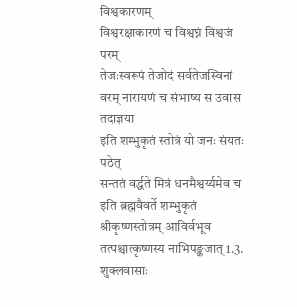विश्वकारणम्
विश्वरक्षाकारणं च विश्वघ्नं विश्वजं परम्
तेजःस्वरूपं तेजोदं सर्वतेजस्विनां वरम् नारायणं च संभाष्य स उवास तदाज्ञया
इति शम्भुकृतं स्तोत्रं यो जनः संयतः पठेत्
सन्ततं वर्द्धते मित्रं धनमैश्वर्य्यमेव च
इति ब्रह्मवैवर्ते शम्भुकृतं श्रीकृष्णस्तोत्रम् आविर्वभूव तत्पश्चात्कृष्णस्य नाभिपङ्कजात् 1.3.
शुक्लवासाः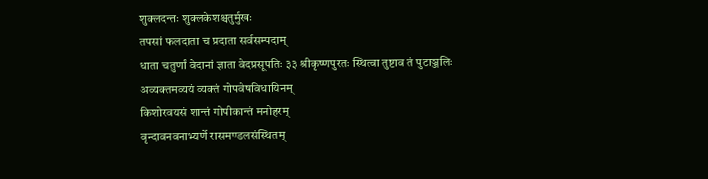शुक्लदन्तः शुक्लकेशश्चतुर्मुखः
तपसां फलदाता च प्रदाता सर्वसम्पदाम्
धाता चतुर्णां वेदानां ज्ञाता वेदप्रसूपतिः ३३ श्रीकृष्णपुरतः स्थित्वा तुष्टाव तं पुटाञ्जलिः
अव्यक्तमव्ययं व्यक्तं गोपवेषविधायिनम्
किशोरवयसं शान्तं गोपीकान्तं मनोहरम्
वृन्दावनवनाभ्यर्णे रासमण्डलसंस्थितम्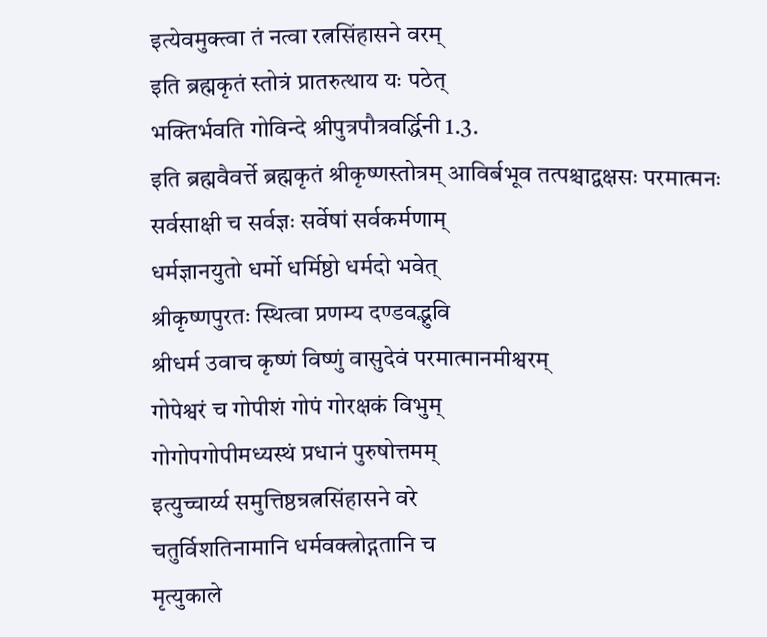इत्येवमुक्त्वा तं नत्वा रत्नसिंहासने वरम्
इति ब्रह्मकृतं स्तोत्रं प्रातरुत्थाय यः पठेत्
भक्तिर्भवति गोविन्दे श्रीपुत्रपौत्रवर्द्धिनी 1.3.
इति ब्रह्मवैवर्त्ते ब्रह्मकृतं श्रीकृष्णस्तोत्रम् आविर्बभूव तत्पश्चाद्वक्षसः परमात्मनः
सर्वसाक्षी च सर्वज्ञः सर्वेषां सर्वकर्मणाम्
धर्मज्ञानयुतो धर्मो धर्मिष्ठो धर्मदो भवेत्
श्रीकृष्णपुरतः स्थित्वा प्रणम्य दण्डवद्भुवि
श्रीधर्म उवाच कृष्णं विष्णुं वासुदेवं परमात्मानमीश्वरम्
गोपेश्वरं च गोपीशं गोपं गोरक्षकं विभुम्
गोगोपगोपीमध्यस्थं प्रधानं पुरुषोत्तमम्
इत्युच्चार्य्य समुत्तिष्ठन्रत्नसिंहासने वरे
चतुर्विशतिनामानि धर्मवक्त्रोद्गतानि च
मृत्युकाले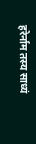हरेर्नाम तस्य साध्यं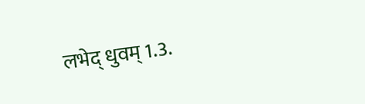लभेद् धुवम् 1.3.